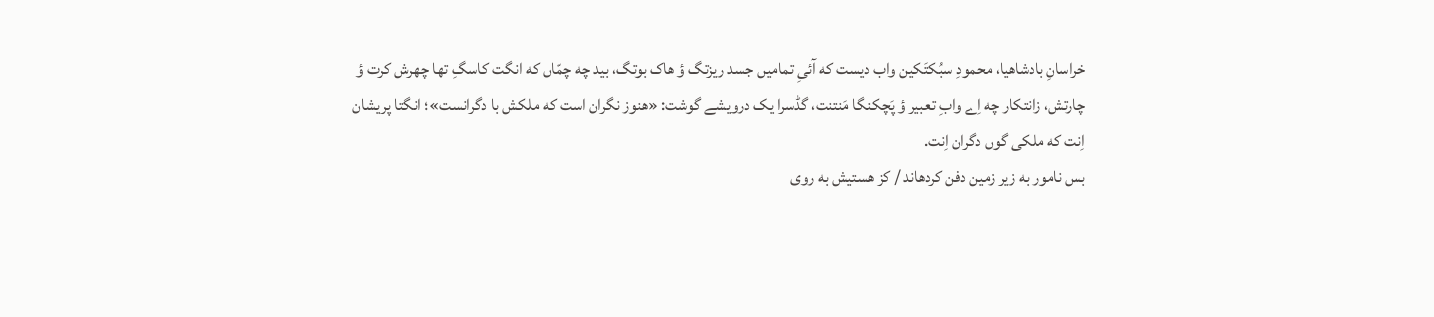خراسانِ بادشاهیا، محمودِ سبُکتَکین واب دیست که آئیِ تمامیں جسد ریزتگ ؤ هاک بوتگ، بید چه چمّاں که انگت کاسگِ تها چهرش کرت ؤ چارتش، زانتکار چه اِے وابِ تعبیر ؤ پَچکنگا مَنتنت، گڈسرا یک درویشے گوشت: «هنوز نگران است که ملکش با دگرانست»؛ انگتا پریشان اِنت که ملکی گوں دگران اِنت.
بس نامور به زیر زمین دفن کردهاند / کز هستیش به روی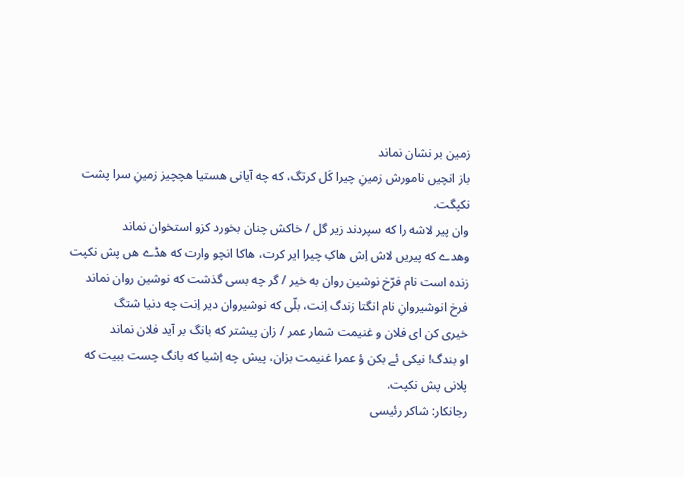زمین بر نشان نماند
باز انچیں نامورش زمینِ چیرا کَل کرتگ، که چه آیانی هستیا هچچیز زمینِ سرا پشت نکپگت.
وان پیر لاشه را که سپردند زیر گل / خاکش چنان بخورد کزو استخوان نماند
وهدے که پیریں لاش اِش هاکِ چیرا ایر کرت، هاکا انچو وارت که هڈے هں پش نکپت
زنده است نام فرّخ نوشین روان به خیر / گر چه بسی گذشت که نوشین روان نماند
فرخ انوشیروانِ نام انگتا زندگ اِنت، بلّی که نوشیروان دیر اِنت چه دنیا شتگ
خیری کن ای فلان و غنیمت شمار عمر / زان پیشتر که بانگ بر آید فلان نماند
او بندگ! نیکی ئے بکن ؤ عمرا غنیمت بزان، پیش چه اِشیا که بانگ چست ببیت که پلانی پش نکپت.
رجانکار: شاکر رئیسی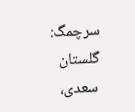سرچمگ: گلستان سعدی،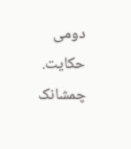دومی حکایت.
چمشانک